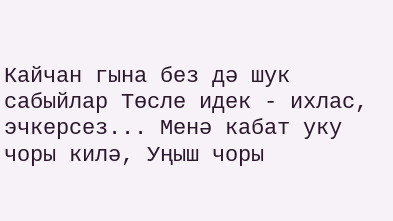Кайчан гына без дә шук сабыйлар Төсле идек - ихлас, эчкерсез... Менә кабат уку чоры килә, Уңыш чоры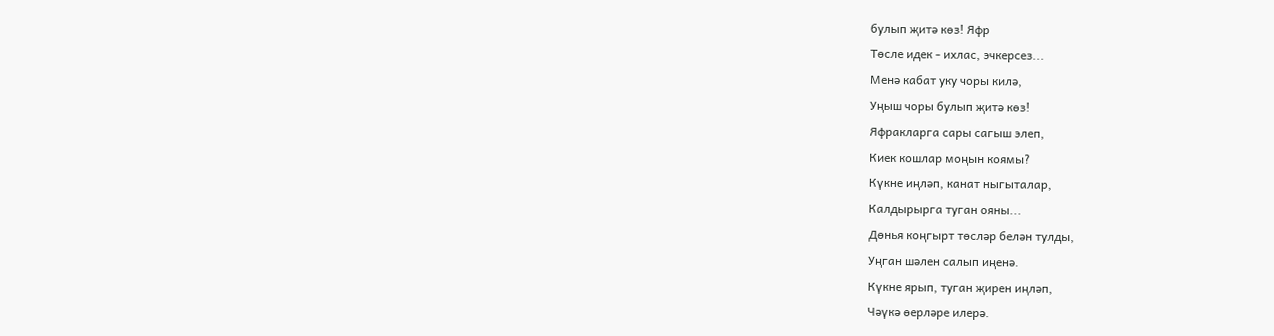булып җитә көз! Яфр
Төсле идек - ихлас, эчкерсез...
Менә кабат уку чоры килә,
Уңыш чоры булып җитә көз!
Яфракларга сары сагыш элеп,
Киек кошлар моңын коямы?
Күкне иңләп, канат ныгыталар,
Калдырырга туган ояны...
Дөнья коңгырт төсләр белән тулды,
Уңган шәлен салып иңенә.
Күкне ярып, туган җирен иңләп,
Чәүкә өерләре илерә.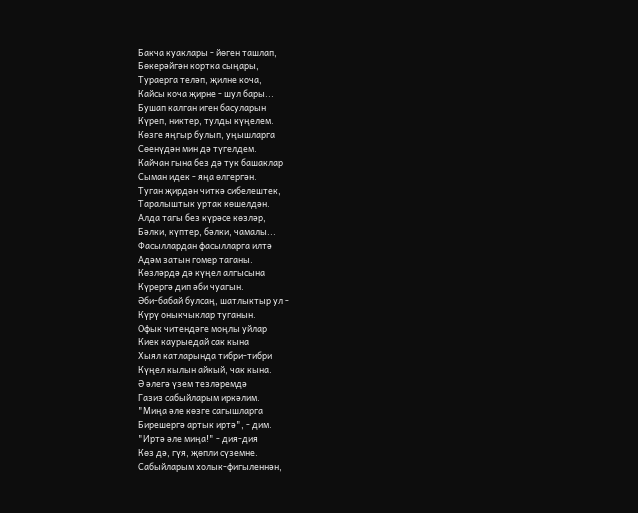Бакча куаклары - йөген ташлап,
Бөкерәйгән кортка сыңары,
Тураерга теләп, җилне коча,
Кайсы коча җирне - шул бары...
Бушап калган иген басуларын
Күреп, никтер, тулды күңелем.
Көзге яңгыр булып, уңышларга
Сөенүдән мин дә түгелдем.
Кайчан гына без дә тук башаклар
Сыман идек - яңа өлгергән.
Туган җирдән читкә сибелештек,
Таралыштык уртак көшелдән.
Алда тагы без күрәсе көзләр,
Бәлки, күптер, бәлки, чамалы...
Фасыллардан фасылларга илтә
Адәм затын гомер таганы.
Көзләрдә дә күңел алгысына
Күрергә дип әби чуагын.
Әби-бабай булсаң, шатлыктыр ул -
Күрү оныкчыклар туганын.
Офык читендәге моңлы уйлар
Киек каурыедай сак кына
Хыял катларында тибри-тибри
Күңел кылын айкый, чак кына.
Ә әлегә үзем тезләремдә
Газиз сабыйларым иркәлим.
"Миңа әле көзге сагышларга
Бирешергә артык иртә", - дим.
"Иртә әле миңа!" - дия-дия
Көз дә, гүя, җөпли сүземне.
Сабыйларым холык-фигыленнән,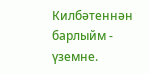Килбәтеннән барлыйм - үземне.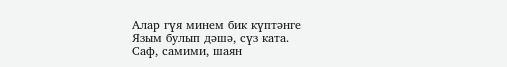Алар гүя минем бик күптәнге
Язым булып дәшә, сүз ката.
Саф, самими, шаян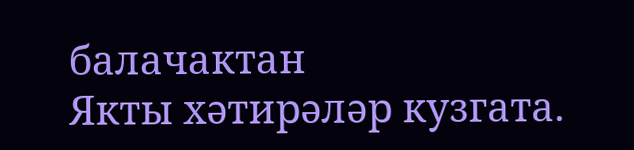балачактан
Якты хәтирәләр кузгата.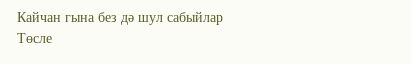Кайчан гына без дә шул сабыйлар
Төсле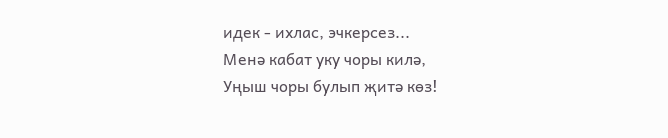идек - ихлас, эчкерсез...
Менә кабат уку чоры килә,
Уңыш чоры булып җитә көз!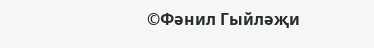©Фәнил Гыйләҗи